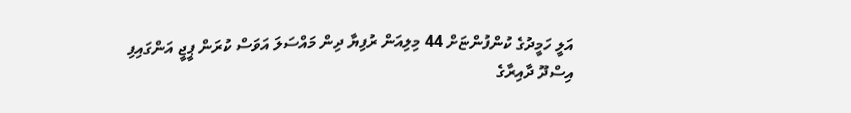އަލީ ހަމީދުގެ ކުންފުންޏަށް 44 މިލިއަން ރުފިޔާ ދިން މައްސަލަ އަވަސް ކުރަން ޕީޖީ އަންގައިފި
އިސްދޫ ދާއިރާގެ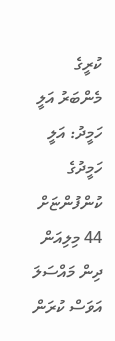ކުރީގެ މެންބަރު އަލީ ހަމީދު: އަލީ ހަމީދުގެ ކުންފުންޏަށް 44 މިލިއަން ދިން މައްސަލަ އަވަސް ކުރަން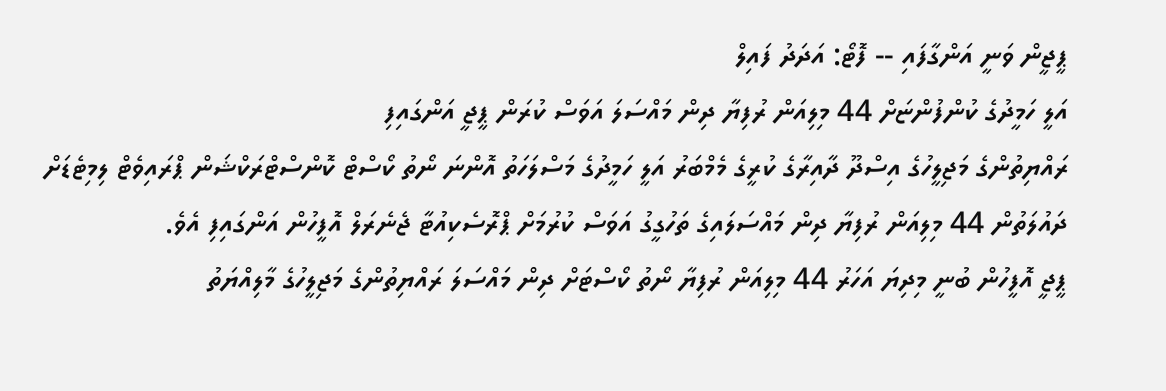ޕީޖީން ވަނީ އަންގާފައި -- ފޮޓޯ: އަދަދު ފައިލް
އަލީ ހަމީދުގެ ކުންފުންޏަށް 44 މިލިއަން ރުފިޔާ ދިން މައްސަލަ އަވަސް ކުރަން ޕީޖީ އަންގައިފި
ރައްޔިތުންގެ މަޖިލީހުގެ އިސްދޫ ދާއިރާގެ ކުރީގެ މެމްބަރު އަލީ ހަމީދުގެ މަސްލަހަތު އޮންނަ ނޯތު ކޯސްޓް ކޮންސްޓްރަކްޝަން ޕްރައިވެޓް ލިމިޓެޑަށް ދައުލަތުން 44 މިލިއަން ރުފިޔާ ދިން މައްސަލައިގެ ތަހުގީގު އަވަސް ކުރުމަށް ޕްރޮސެކިއުޓާ ޖެނެރަލް އޮފީހުން އަންގައިފި އެވެ.
ޕީޖީ އޮފީހުން ބުނީ މިދިޔަ އަހަރު 44 މިލިއަން ރުފިޔާ ނޯތު ކޯސްޓަށް ދިން މައްސަލަ ރައްޔިތުންގެ މަޖިލީހުގެ މާލިއްޔަތު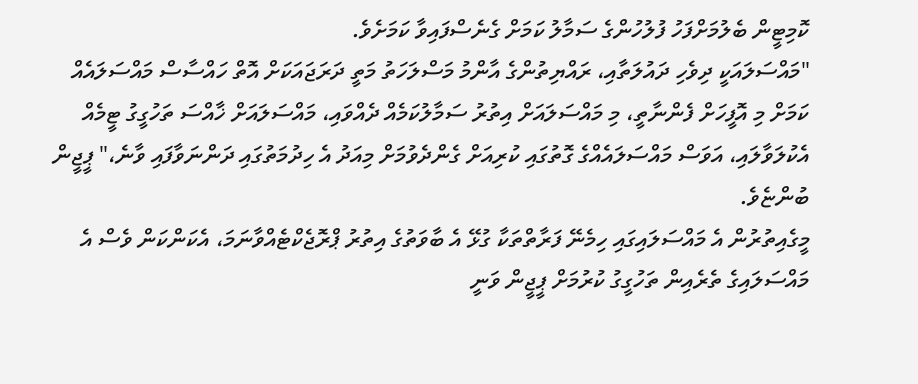ކޮމިޓީން ބެލުމަށްފަހު ފުލުހުންގެ ސަމާލު ކަމަށް ގެނެސްފައިވާ ކަމަށެވެ.
"މައްސަލައަކީ ދިވެހި ދައުލަތާއި، ރައްޔިތުންގެ އާންމު މަސްލަހަތު މަތީ ދަރަޖައަކަށް އޮތް ހައްސާސް މައްސަލައެއް ކަމަށް މި އޮފީހަށް ފެންނާތީ، މި މައްސަލައަށް އިތުރު ސަމާލުކަމެއް ދެއްވައި، މައްސަލައަށް ޚާއްސަ ތަހުގީގު ޓީމެއް އެކުލަވާލައި، އަވަސް މައްސަލައެއްގެ ގޮތުގައި ކުރިއަށް ގެންދެވުމަށް މިއަދު އެ ހިދުމަތުގައި ދަންނަވާފައި ވާނެ،" ޕީޖީން ބުންޏެވެ.
މީގެއިތުރުން އެ މައްސަލައިގައި ހިމެނޭ ފަރާތްތަކާ ގުޅޭ އެ ބާވަތުގެ އިތުރު ޕްރޮޖެކްޓެއްވާނަމަ، އެކަންކަން ވެސް އެ މައްސަލައިގެ ތެރެއިން ތަހުގީގު ކުރުމަށް ޕީޖީން ވަނީ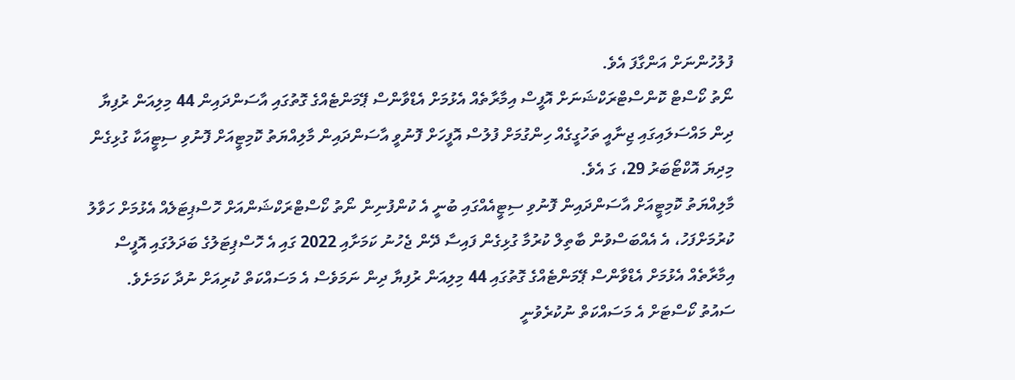ފުލުހުންނަށް އަންގާފަ އެވެ.
ނޯތު ކޯސްޓް ކޮންސްޓްރަކްޝަނަށް އޮފީސް އިމާރާތެއް އެޅުމަށް އެޑްވާންސް ޕޭމަންޓެއްގެ ގޮތުގައި އާސަންދައިން 44 މިލިއަން ރުފިޔާ ދިން މައްސަލައިގައި ޖިނާއީ ތަހުގީގެއް ހިންގުމަށް ފުލުސް އޮފީހަށް ފޮނުވީ އާސަންދައިން މާލިއްޔަތު ކޮމިޓީއަށް ފޮނުވި ސިޓީއަކާ ގުޅިގެން މިދިޔަ އޮކްޓޯބަރު 29، ގަ އެވެ.
މާލިއްޔަތު ކޮމިޓީއަށް އާސަންދައިން ފޮނުވި ސިޓީއެއްގައި ބުނީ އެ ކުންފުނިން ނޯތު ކޯސްޓްރަކްޝަންއަށް ހޮސްޕިޓަލެއް އެޅުމަށް ހަވާލު ކުރުމަށްފަހު، އެ އެއްބަސްވުން ބާތިލް ކުރުމާ ގުޅިގެން ފައިސާ ދޭން ޖެހުނު ކަމަށާއި 2022 ގައި އެ ހޮސްޕިޓަލުގެ ބަދަލުގައި އޮފީސް އިމާރާތެއް އެޅުމަށް އެޑްވާންސް ޕޭމަންޓެއްގެ ގޮތުގައި 44 މިލިއަން ރުފިޔާ ދިން ނަމަވެސް އެ މަސައްކަތް ކުރިއަށް ނުދާ ކަމަށެވެ.
ސައުތު ކޯސްޓަށް އެ މަސައްކަތް ނުކުރެވުނީ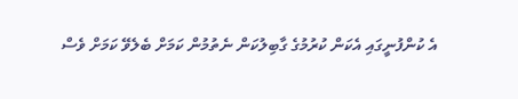އެ ކުންފުނީގައި އެކަން ކުރުމުގެ ގާބިލުކަން ނެތުމުން ކަމަށް ބެލެވޭ ކަމަށް ވެސް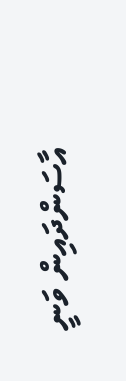އާސަންދައިން ވަނީ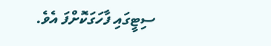ސިޓީގައި ފާހަގަކޮށްފަ އެވެ.